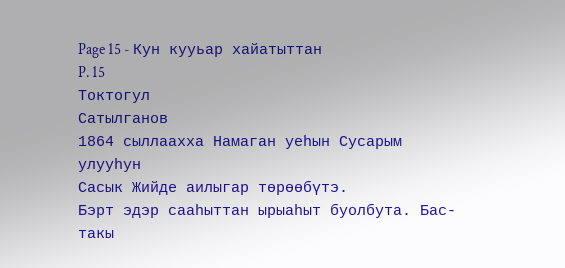Page 15 - Кун кууьар хайатыттан
P. 15
Токтогул
Сатылганов
1864 сыллаахха Намаган уеһын Сусарым улууһун
Сасык Жийде аилыгар төрөөбүтэ.
Бэрт эдэр сааһыттан ырыаһыт буолбута. Бас-
такы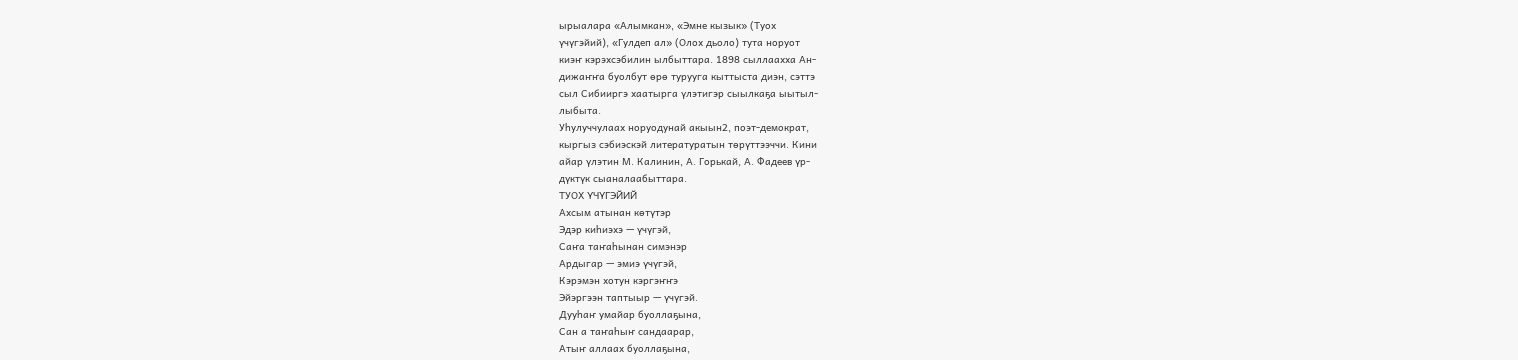ырыалара «Алымкан», «Эмне кызык» (Туох
үчүгэйий), «Гулдеп ал» (Олох дьоло) тута норуот
киэҥ кэрэхсэбилин ылбыттара. 1898 сыллаахха Ан-
дижаҥҥа буолбут өрө турууга кыттыста диэн, сэттэ
сыл Сибииргэ хаатырга үлэтигэр сыылкаҕа ыытыл-
лыбыта.
Уһулуччулаах норуодунай акыын2, поэт-демократ,
кыргыз сэбиэскэй литературатын төрүттээччи. Кини
айар үлэтин М. Калинин, А. Горькай, А. Фадеев үр-
дүктүк сыаналаабыттара.
ТУОХ ҮЧҮГЭЙИЙ
Ахсым атынан көтүтэр
Эдэр киһиэхэ — үчүгэй,
Саҥа таҥаһынан симэнэр
Ардыгар — эмиэ үчүгэй,
Кэрэмэн хотун кэргэҥҥэ
Эйэргээн таптыыр — үчүгэй.
Дууһаҥ умайар буоллаҕына,
Сан а таҥаһыҥ сандаарар,
Атыҥ аллаах буоллаҕына,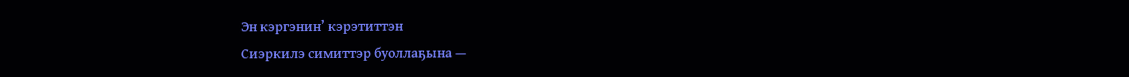Эн кэргэнин’ кэрэтиттэн
Сиэркилэ симиттэр буоллаҕына —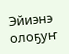Эйиэнэ олоҕуҥ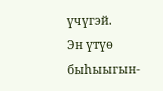үчүгэй.
Эн үтүө быһыыгын-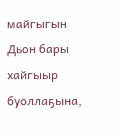майгыгын
Дьон бары хайгыыр буоллаҕына,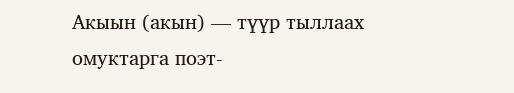Акыын (акын) — түүр тыллаах омуктарга поэт-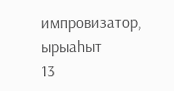импровизатор, ырыаһыт
13